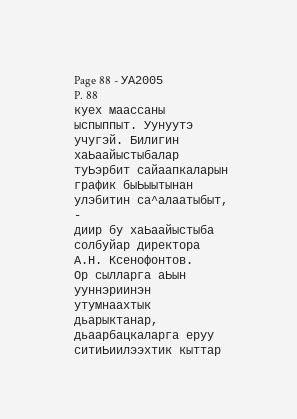Page 88 - УА2005
P. 88
куех маассаны ыспыппыт. Уунуутэ учугэй. Билигин хаЬаайыстыбалар
туЬэрбит сайаапкаларын график быЬыытынан улэбитин са^алаатыбыт, -
диир бу хаЬаайыстыба солбуйар директора А.Н. Ксенофонтов.
Ор сылларга аЬын ууннэриинэн утумнаахтык дьарыктанар,
дьаарбацкаларга еруу ситиЬиилээхтик кыттар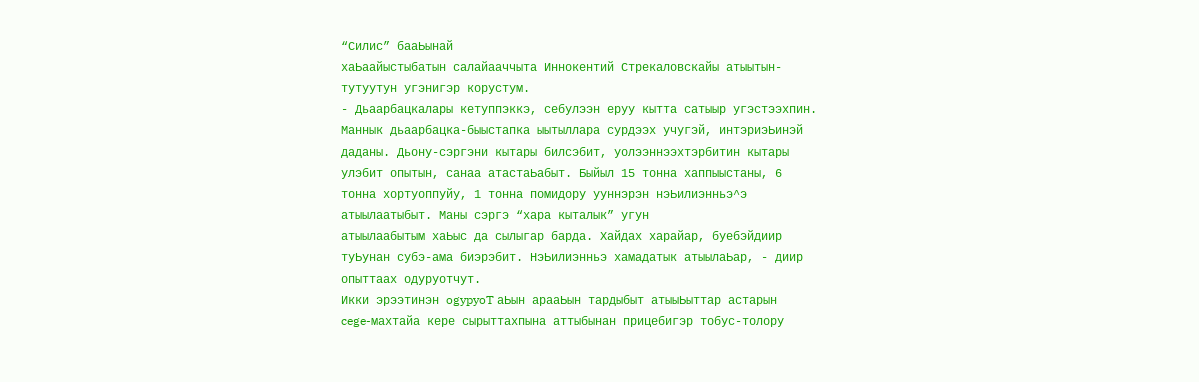“Силис” бааЬынай
хаЬаайыстыбатын салайааччыта Иннокентий Стрекаловскайы атыытын-
тутуутун угэнигэр корустум.
- Дьаарбацкалары кетуппэккэ, себулээн еруу кытта сатыыр угэстээхпин.
Маннык дьаарбацка-быыстапка ыытыллара сурдээх учугэй, интэриэЬинэй
даданы. Дьону-сэргэни кытары билсэбит, уолээннээхтэрбитин кытары
улэбит опытын, санаа атастаЬабыт. Быйыл 15 тонна хаппыыстаны, 6
тонна хортуоппуйу, 1 тонна помидору ууннэрэн нэЬилиэнньэ^э
атыылаатыбыт. Маны сэргэ “хара кыталык” угун
атыылаабытым хаЬыс да сылыгар барда. Хайдах харайар, буебэйдиир
туЬунан субэ-ама биэрэбит. НэЬилиэнньэ хамадатык атыылаЬар, - диир
опыттаах одуруотчут.
Икки эрээтинэн ogypyoT аЬын арааЬын тардыбыт атыыЬыттар астарын
cege-махтайа кере сырыттахпына аттыбынан прицебигэр тобус-толору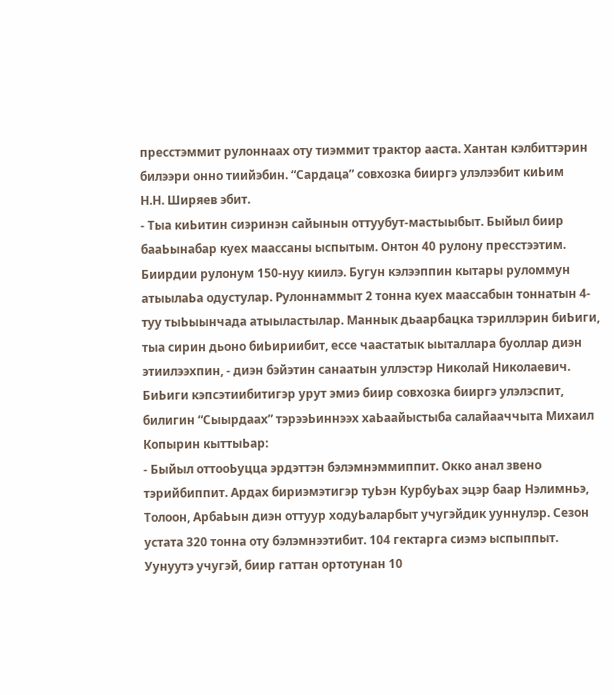пресстэммит рулоннаах оту тиэммит трактор ааста. Хантан кэлбиттэрин
билээри онно тиийэбин. “Сардаца” совхозка бииргэ улэлээбит киЬим
Н.Н. Ширяев эбит.
- Тыа киЬитин сиэринэн сайынын оттуубут-мастыыбыт. Быйыл биир
бааЬынабар куех маассаны ыспытым. Онтон 40 рулону пресстээтим.
Биирдии рулонум 150-нуу киилэ. Бугун кэлээппин кытары руломмун
атыылаЬа одустулар. Рулоннаммыт 2 тонна куех маассабын тоннатын 4-
туу тыЬыынчада атыыластылар. Маннык дьаарбацка тэриллэрин биЬиги,
тыа сирин дьоно биЬириибит, ессе чаастатык ыыталлара буоллар диэн
этиилээхпин, - диэн бэйэтин санаатын уллэстэр Николай Николаевич.
БиЬиги кэпсэтиибитигэр урут эмиэ биир совхозка бииргэ улэлэспит,
билигин “Сыырдаах” тэрээЬиннээх хаЬаайыстыба салайааччыта Михаил
Копырин кыттыЬар:
- Быйыл оттооЬуцца эрдэттэн бэлэмнэммиппит. Окко анал звено
тэрийбиппит. Ардах бириэмэтигэр туЬэн КурбуЬах эцэр баар Нэлимньэ,
Толоон, АрбаЬын диэн оттуур ходуЬаларбыт учугэйдик ууннулэр. Сезон
устата 320 тонна оту бэлэмнээтибит. 104 гектарга сиэмэ ыспыппыт.
Уунуутэ учугэй, биир гаттан ортотунан 10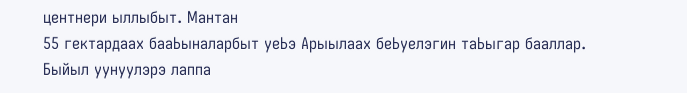центнери ыллыбыт. Мантан
55 гектардаах бааЬыналарбыт уеЬэ Арыылаах беЬуелэгин таЬыгар бааллар.
Быйыл уунуулэрэ лаппа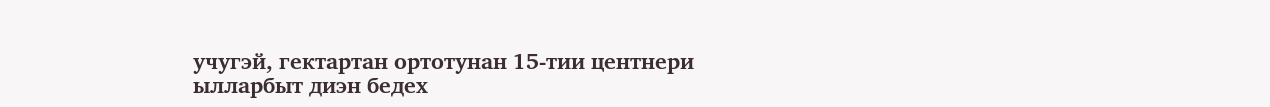учугэй, гектартан ортотунан 15-тии центнери
ылларбыт диэн бедех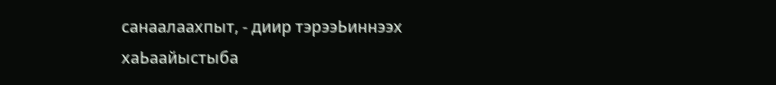санаалаахпыт, - диир тэрээЬиннээх хаЬаайыстыба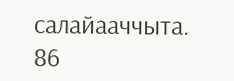салайааччыта.
86